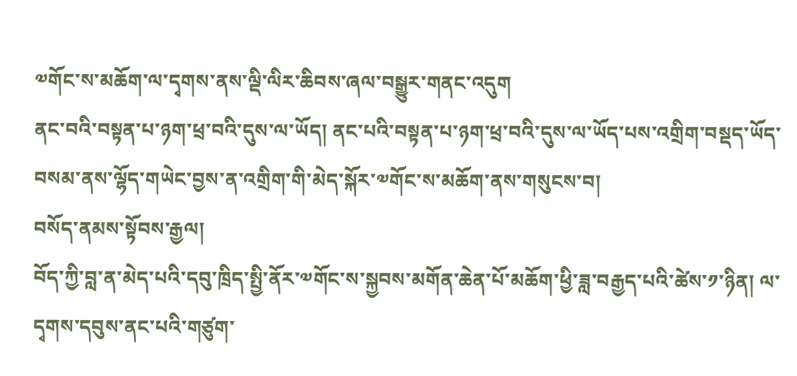༧གོང་ས་མཆོག་ལ་དྭགས་ནས་ལྡི་ལིར་ཆིབས་ཞལ་བསྒྱུར་གནང་འདུག
ནང་བའི་བསྟན་པ་ཉག་ཕྲ་བའི་དུས་ལ་ཡོད། ནང་པའི་བསྟན་པ་ཉག་ཕྲ་བའི་དུས་ལ་ཡོད་པས་འགྲིག་བསྡད་ཡོད་བསམ་ནས་ལྷོད་གཡེང་བྱས་ན་འགྲིག་གི་མེད་སྐོར་༧གོང་ས་མཆོག་ནས་གསུངས་བ།
བསོད་ནམས་སྟོབས་རྒྱལ།
བོད་ཀྱི་བླ་ན་མེད་པའི་དབུ་ཁྲིད་སྤྱི་ནོར་༧གོང་ས་སྐྱབས་མགོན་ཆེན་པོ་མཆོག་ཕྱི་ཟླ་བརྒྱད་པའི་ཚེས་༡་ཉིན། ལ་དྭགས་དབུས་ནང་པའི་གཙུག་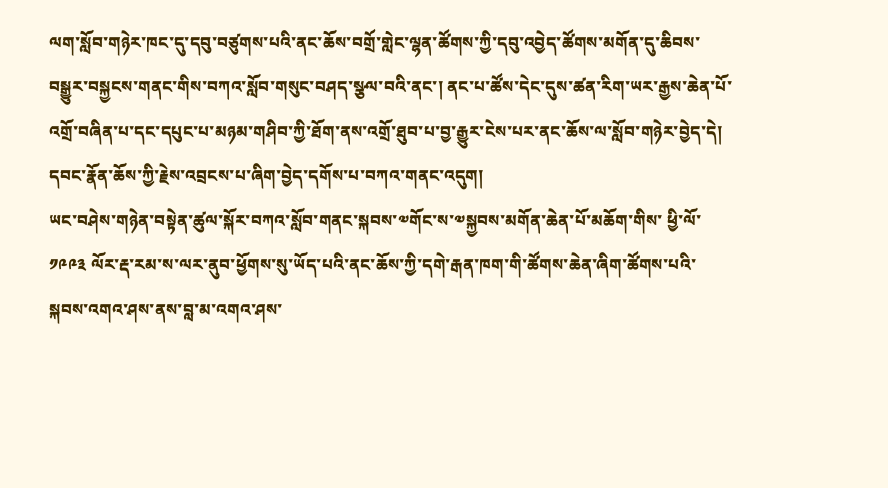ལག་སློབ་གཉེར་ཁང་དུ་དབུ་བཙུགས་པའི་ནང་ཆོས་བགྲོ་གླེང་ལྷན་ཚོགས་ཀྱི་དབུ་འབྱེད་ཚོགས་མགོན་དུ་ཆིབས་བསྒྱུར་བསྐྱངས་གནང་གིས་བཀའ་སློབ་གསུང་བཤད་སྩལ་བའི་ནང་། ནང་པ་ཚོས་དེང་དུས་ཚན་རིག་ཡར་རྒྱས་ཆེན་པོ་འགྲོ་བཞིན་པ་དང་དཔུང་པ་མཉམ་གཤིབ་ཀྱི་ཐོག་ནས་འགྲོ་ཐུབ་པ་བྱ་རྒྱུར་ངེས་པར་ནང་ཆོས་ལ་སློབ་གཉེར་བྱེད་དེ། དབང་རྣོན་ཆོས་ཀྱི་རྗེས་འབྲངས་པ་ཞིག་བྱེད་དགོས་པ་བཀའ་གནང་འདུག།
ཡང་བཤེས་གཉེན་བསྟེན་ཚུལ་སྐོར་བཀའ་སློབ་གནང་སྐབས་༧གོང་ས་༧སྐྱབས་མགོན་ཆེན་པོ་མཆོག་གིས་ ཕྱི་ལོ་ ༡༩༩༣ ལོར་རྡ་རམ་ས་ལར་ནུབ་ཕྱོགས་སུ་ཡོད་པའི་ནང་ཆོས་ཀྱི་དགེ་རྒན་ཁག་གི་ཚོགས་ཆེན་ཞིག་ཚོགས་པའི་སྐབས་འགའ་ཤས་ནས་བླ་མ་འགའ་ཤས་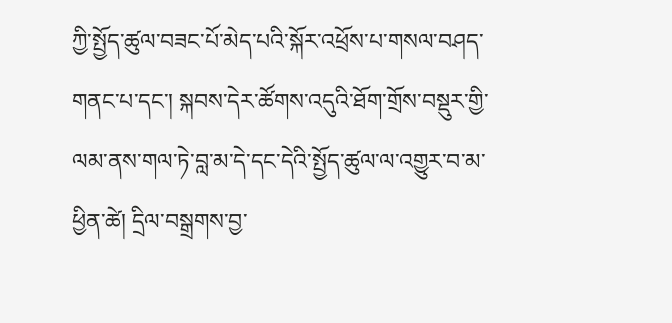ཀྱི་སྤྱོད་ཚུལ་བཟང་པོ་མེད་པའི་སྐོར་འཕྲོས་པ་གསལ་བཤད་གནང་པ་དང་། སྐབས་དེར་ཚོགས་འདུའི་ཐོག་གྲོས་བསྡུར་གྱི་ལམ་ནས་གལ་ཏེ་བླ་མ་དེ་དང་དེའི་སྤྱོད་ཚུལ་ལ་འགྱུར་བ་མ་ཕྱིན་ཚེ། དྲིལ་བསྒྲགས་བྱ་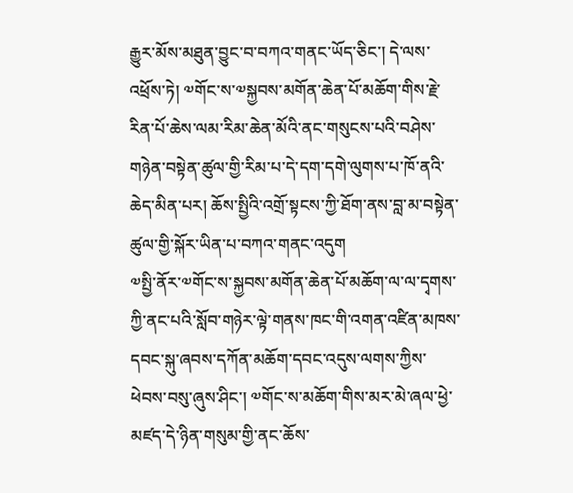རྒྱུར་མོས་མཐུན་བྱུང་བ་བཀའ་གནང་ཡོད་ཅིང་། དེ་ལས་འཕྲོས་ཏེ། ༧གོང་ས་༧སྐྱབས་མགོན་ཆེན་པོ་མཆོག་གིས་རྗེ་རིན་པོ་ཆེས་ལམ་རིམ་ཆེན་མོའི་ནང་གསུངས་པའི་བཤེས་གཉེན་བསྟེན་ཚུལ་གྱི་རིམ་པ་དེ་དག་དགེ་ལུགས་པ་ཁོ་ནའི་ཆེད་མིན་པར། ཆོས་སྤྱིའི་འགྲོ་སྟངས་ཀྱི་ཐོག་ནས་བླ་མ་བསྟེན་ཚུལ་གྱི་སྐོར་ཡིན་པ་བཀའ་གནང་འདུག
༧སྤྱི་ནོར་༧གོང་ས་སྐྱབས་མགོན་ཆེན་པོ་མཆོག་ལ་ལ་དྭགས་ཀྱི་ནང་པའི་སློབ་གཉེར་ལྟེ་གནས་ཁང་གི་འགན་འཛིན་མཁས་དབང་སྐུ་ཞབས་དཀོན་མཆོག་དབང་འདུས་ལགས་ཀྱིས་ཕེབས་བསུ་ཞུས་ཤིང་། ༧གོང་ས་མཆོག་གིས་མར་མེ་ཞལ་ཕྱེ་མཛད་དེ་ཉིན་གསུམ་གྱི་ནང་ཆོས་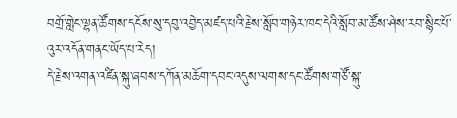བགྲོ་གླེང་ལྷན་ཚོགས་དངོས་སུ་དབུ་འབྱེད་མཛད་པའི་རྗེས་སློབ་གཉེར་ཁང་དེའི་སློབ་མ་ཚོས་ཤེས་རབ་སྙིང་པོ་འུར་འདོན་གནང་ཡོད་པ་རེད།
དེ་རྗེས་འགན་འཛིན་སྐུ་ཞབས་དཀོན་མཆོག་དབང་འདུས་ལགས་དང་ཚོགས་གཙོ་སྐུ་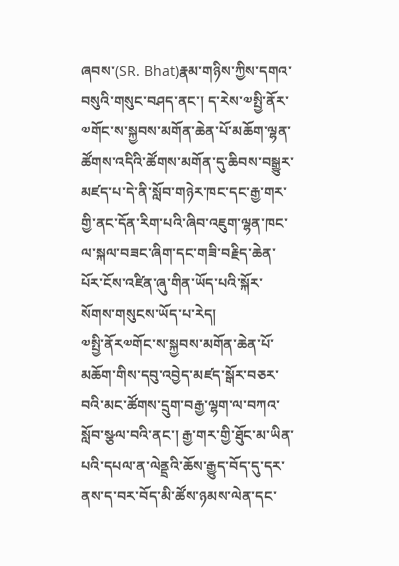ཞབས་(SR. Bhat)རྣམ་གཉིས་ཀྱིས་དགའ་བསུའི་གསུང་བཤད་ནང་། ད་རེས་༧སྤྱི་ནོར་༧གོང་ས་སྐྱབས་མགོན་ཆེན་པོ་མཆོག་ལྷན་ཚོགས་འདིའི་ཚོགས་མགོན་དུ་ཆིབས་བསྒྱུར་མཛད་པ་དེ་ནི་སློབ་གཉེར་ཁང་དང་རྒྱ་གར་གྱི་ནང་དོན་རིག་པའི་ཞིབ་འཇུག་ལྷན་ཁང་ལ་སྐལ་བཟང་ཞིག་དང་གཟི་བརྗིད་ཆེན་པོར་ངོས་འཛིན་ཞུ་གིན་ཡོད་པའི་སྐོར་སོགས་གསུངས་ཡོད་པ་རེད།
༧སྤྱི་ནོར༧གོང་ས་སྐྱབས་མགོན་ཆེན་པོ་མཆོག་གིས་དབུ་འབྱེད་མཛད་སྒོར་བཅར་བའི་མང་ཚོགས་དྲུག་བརྒྱ་ལྷག་ལ་བཀའ་སློབ་སྩལ་བའི་ནང་། རྒྱ་གར་གྱི་ཐོུང་མ་ཡིན་པའི་དཔལ་ན་ལེནྡྲའི་ཆོས་རྒྱུད་བོད་དུ་དར་ནས་ད་བར་བོད་མི་ཚོས་ཉམས་ལེན་དང་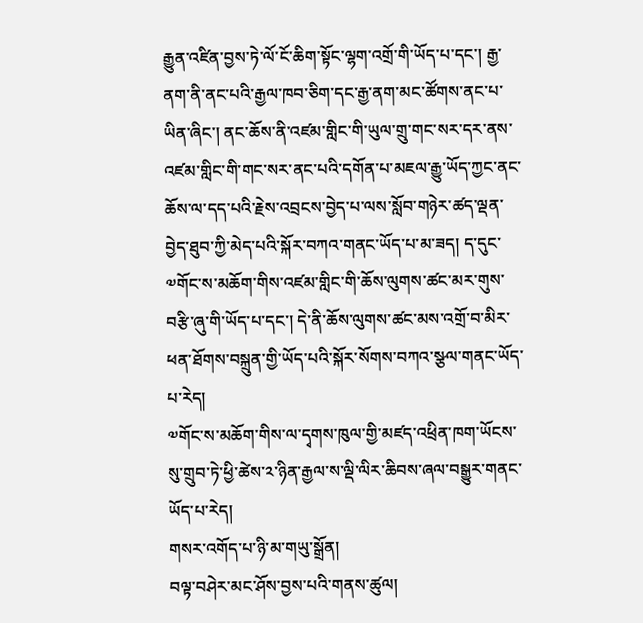རྒྱུན་འཛིན་བྱས་ཏེ་ལོ་ངོ་ཆིག་སྟོང་ལྷག་འགྲོ་གི་ཡོད་པ་དང་། རྒྱ་ནག་ནི་ནང་པའི་རྒྱལ་ཁབ་ཅིག་དང་རྒྱ་ནག་མང་ཚོགས་ནང་པ་ཡིན་ཞིང་། ནང་ཆོས་ནི་འཛམ་གླིང་གི་ཡུལ་གྲུ་གང་སར་དར་ནས་འཛམ་གླིང་གི་གང་སར་ནང་པའི་དགོན་པ་མཇལ་རྒྱུ་ཡོད་ཀྱང་ནང་ཆོས་ལ་དད་པའི་རྗེས་འབྲངས་བྱེད་པ་ལས་སློབ་གཉེར་ཚད་ལྡན་བྱེད་ཐུབ་ཀྱི་མེད་པའི་སྐོར་བཀའ་གནང་ཡོད་པ་མ་ཟད། ད་དུང་༧གོང་ས་མཆོག་གིས་འཛམ་གླིང་གི་ཆོས་ལུགས་ཚང་མར་གུས་བརྩི་ཞུ་གི་ཡོད་པ་དང་། དེ་ནི་ཆོས་ལུགས་ཚང་མས་འགྲོ་བ་མིར་ཕན་ཐོགས་བསྐྲུན་གྱི་ཡོད་པའི་སྐོར་སོགས་བཀའ་སྩལ་གནང་ཡོད་པ་རེད།
༧གོང་ས་མཆོག་གིས་ལ་དྭགས་ཁུལ་གྱི་མཛད་འཕྲིན་ཁག་ཡོངས་སུ་གྲུབ་ཏེ་ཕྱི་ཚེས་༢་ཉིན་རྒྱལ་ས་ལྡི་ལིར་ཆིབས་ཞལ་བསྒྱུར་གནང་ཡོད་པ་རེད།
གསར་འགོད་པ་ཉི་མ་གཡུ་སྒྲོན།
བལྟ་བཤེར་མང་ཤོས་བྱས་པའི་གནས་ཚུལ།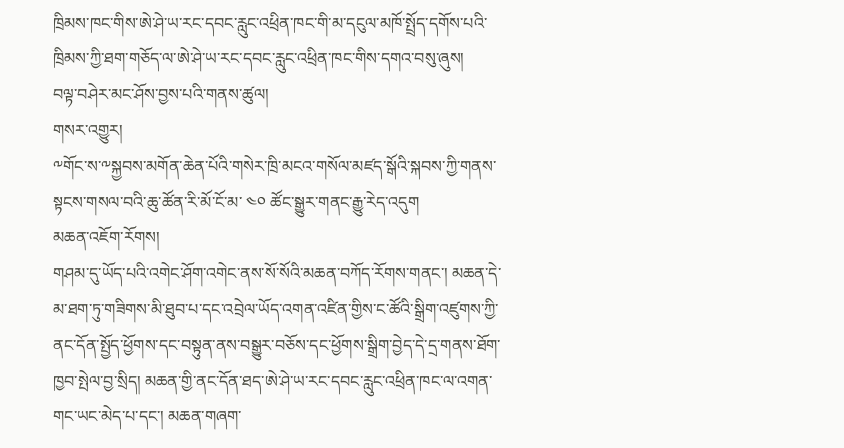ཁྲིམས་ཁང་གིས་ཨེ་ཤེ་ཡ་རང་དབང་རླུང་འཕྲིན་ཁང་གི་མ་དངུལ་མཁོ་སྤྲོད་དགོས་པའི་ཁྲིམས་ཀྱི་ཐག་གཅོད་ལ་ཨེ་ཤེ་ཡ་རང་དབང་རླུང་འཕྲིན་ཁང་གིས་དགའ་བསུ་ཞུས།
བལྟ་བཤེར་མང་ཤོས་བྱས་པའི་གནས་ཚུལ།
གསར་འགྱུར།
༸གོང་ས་༸སྐྱབས་མགོན་ཆེན་པོའི་གསེར་ཁྲི་མངའ་གསོལ་མཛད་སྒོའི་སྐབས་ཀྱི་གནས་སྟངས་གསལ་བའི་ཆུ་ཚོན་རི་མོ་ངོ་མ་ ༤༠ ཚོང་སྒྱུར་གནང་རྒྱུ་རེད་འདུག
མཆན་འཇོག་རོགས།
གཤམ་དུ་ཡོད་པའི་འགེང་ཤོག་འགེང་ནས་སོ་སོའི་མཆན་བཀོད་རོགས་གནང་། མཆན་དེ་མ་ཐག་ཏུ་གཟིགས་མི་ཐུབ་པ་དང་འབྲེལ་ཡོད་འགན་འཛིན་གྱིས་ང་ཚོའི་སྒྲིག་འཛུགས་ཀྱི་ནང་དོན་སྤྱོད་ཕྱོགས་དང་བསྟུན་ནས་བསྒྱུར་བཅོས་དང་ཕྱོགས་སྒྲིག་བྱེད་དེ་དྲ་གནས་ཐོག་ཁྱབ་སྤེལ་བྱ་སྲིད། མཆན་གྱི་ནང་དོན་ཐད་ཨེ་ཤེ་ཡ་རང་དབང་རླུང་འཕྲིན་ཁང་ལ་འགན་གང་ཡང་མེད་པ་དང་། མཆན་གཞག་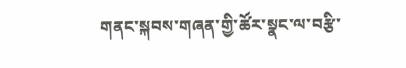གནང་སྐབས་གཞན་གྱི་ཚོར་སྣང་ལ་བརྩི་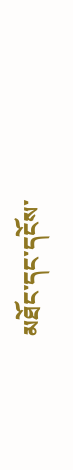མཐོང་དང་དངོས་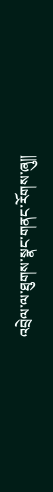འབྲེལ་ལ་ཐུགས་སྣང་གནང་རོགས་ཞུ༎